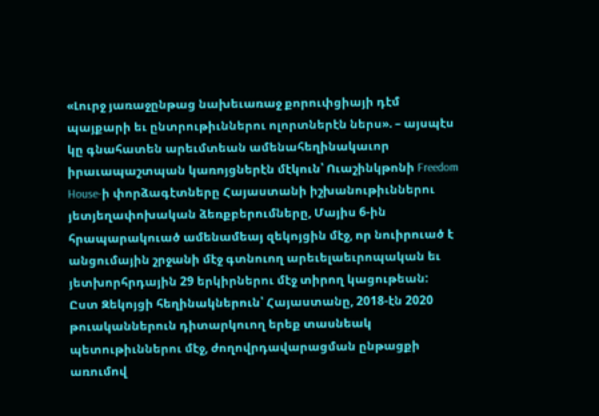«Լուրջ յառաջընթաց նախեւառաջ քորուփցիայի դէմ պայքարի եւ ընտրութիւններու ոլորտներէն ներս». – այսպէս կը գնահատեն արեւմտեան ամենահեղինակաւոր իրաւապաշտպան կառոյցներէն մէկուն՝ Ուաշինկթոնի Freedom House-ի փորձագէտները Հայաստանի իշխանութիւններու յետյեղափոխական ձեռքբերումները, Մայիս 6-ին հրապարակուած ամենամեայ զեկոյցին մէջ, որ նուիրուած է անցումային շրջանի մէջ գտնուող արեւելաեւրոպական եւ յետխորհրդային 29 երկիրներու մէջ տիրող կացութեան:
Ըստ Զեկոյցի հեղինակներուն՝ Հայաստանը, 2018-էն 2020 թուականներուն դիտարկուող երեք տասնեակ պետութիւններու մէջ, ժողովրդավարացման ընթացքի առումով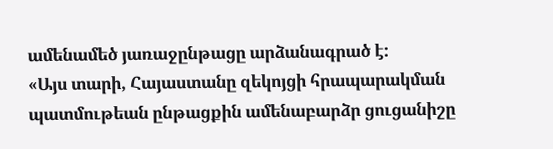ամենամեծ յառաջընթացը արձանագրած է:
«Այս տարի, Հայաստանը զեկոյցի հրապարակման պատմութեան ընթացքին ամենաբարձր ցուցանիշը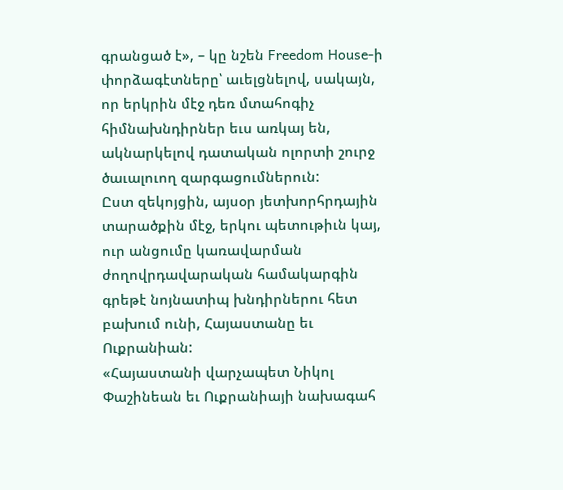գրանցած է», – կը նշեն Freedom House-ի փորձագէտները՝ աւելցնելով, սակայն, որ երկրին մէջ դեռ մտահոգիչ հիմնախնդիրներ եւս առկայ են, ակնարկելով դատական ոլորտի շուրջ ծաւալուող զարգացումներուն:
Ըստ զեկոյցին, այսօր յետխորհրդային տարածքին մէջ, երկու պետութիւն կայ, ուր անցումը կառավարման ժողովրդավարական համակարգին գրեթէ նոյնատիպ խնդիրներու հետ բախում ունի, Հայաստանը եւ Ուքրանիան:
«Հայաստանի վարչապետ Նիկոլ Փաշինեան եւ Ուքրանիայի նախագահ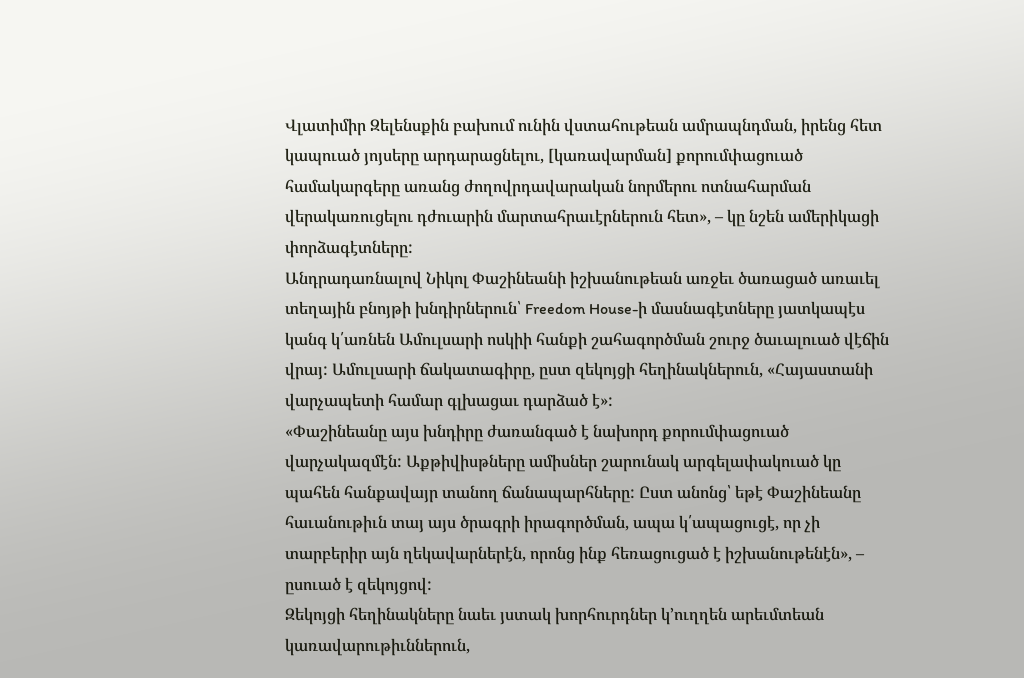Վլատիմիր Զելենսքին բախում ունին վստահութեան ամրապնդման, իրենց հետ կապուած յոյսերը արդարացնելու, [կառավարման] քորումփացուած համակարգերը առանց ժողովրդավարական նորմերու ոտնահարման վերակառուցելու դժուարին մարտահրաւէրներուն հետ», – կը նշեն ամերիկացի փորձագէտները:
Անդրադառնալով Նիկոլ Փաշինեանի իշխանութեան առջեւ ծառացած առաւել տեղային բնոյթի խնդիրներուն՝ Freedom House-ի մասնագէտները յատկապէս կանգ կ՛առնեն Ամուլսարի ոսկիի հանքի շահագործման շուրջ ծաւալուած վէճին վրայ: Ամուլսարի ճակատագիրը, ըստ զեկոյցի հեղինակներուն, «Հայաստանի վարչապետի համար գլխացաւ դարձած է»:
«Փաշինեանը այս խնդիրը ժառանգած է նախորդ քորումփացուած վարչակազմէն: Աքթիվիսթները ամիսներ շարունակ արգելափակուած կը պահեն հանքավայր տանող ճանապարհները: Ըստ անոնց՝ եթէ Փաշինեանը հաւանութիւն տայ այս ծրագրի իրագործման, ապա կ՛ապացուցէ, որ չի տարբերիր այն ղեկավարներէն, որոնց ինք հեռացուցած է իշխանութենէն», – ըսուած է զեկոյցով:
Զեկոյցի հեղինակները նաեւ յստակ խորհուրդներ կ’ուղղեն արեւմտեան կառավարութիւններուն,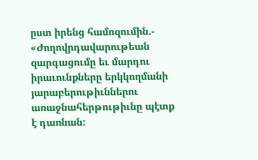ըստ իրենց համոզումին.-
«Ժողովրդավարութեան զարգացումը եւ մարդու իրաւունքները երկկողմանի յարաբերութիւններու առաջնահերթութիւնը պէտք է դառնան: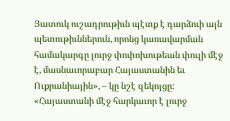Յատուկ ուշադրութիւն պէտք է դարձուի այն պետութիւններուն, որոնց կառավարման համակարգը լուրջ փոփոխութեան փուլի մէջ է, մասնաւորաբար Հայաստանին եւ Ուքրանիային», – կը նշէ զեկոյցը:
«Հայաստանի մէջ հարկաւոր է լուրջ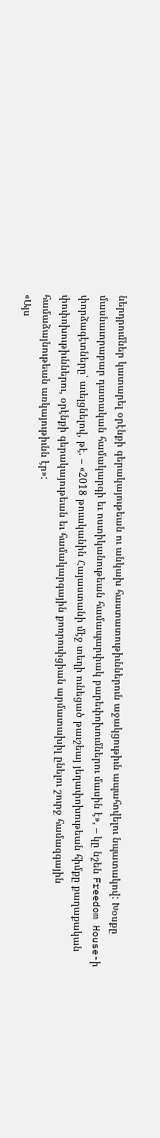ներդրումներ կատարել օրէնքի գերակայութեան ու անկախ հաստատութիւններուն աջակցութիւն ապահովելու նպատակով: Խօսքը մասնաւորաբար դատական համակարգի եւ ոստիկանութեան համապարփակ բարեփոխումներու մասին է», – կը նշեն Freedom House-ի փորձագէտները՝ աւելցնելով, թէ. – «2018 թուականին Հայաստանի մէջ տեղի ունեցած թաւշեայ յեղափոխութեան հիմքը քաղաքական փոփոխութիւններու, օրէնքի գերակայութեան եւ համակարգային քոռրուփցիան արմատախիլ ընելու շուրջ համազգային համաձայնութեան առկայութիւնն էր»:
«Այս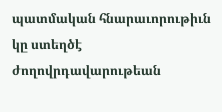պատմական հնարաւորութիւն կը ստեղծէ ժողովրդավարութեան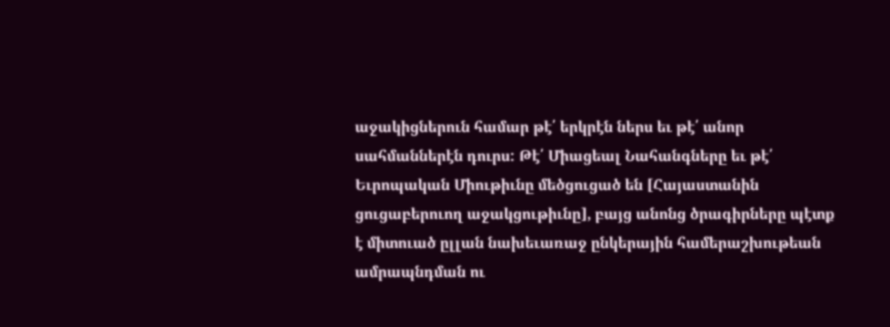աջակիցներուն համար թէ՛ երկրէն ներս եւ թէ՛ անոր սահմաններէն դուրս: Թէ՛ Միացեալ Նահանգները եւ թէ՛ Եւրոպական Միութիւնը մեծցուցած են [Հայաստանին ցուցաբերուող աջակցութիւնը], բայց անոնց ծրագիրները պէտք է միտուած ըլլան նախեւառաջ ընկերային համերաշխութեան ամրապնդման ու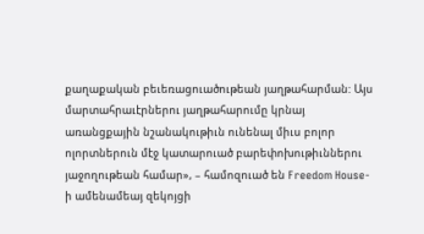քաղաքական բեւեռացուածութեան յաղթահարման: Այս մարտահրաւէրներու յաղթահարումը կրնայ առանցքային նշանակութիւն ունենալ միւս բոլոր ոլորտներուն մէջ կատարուած բարեփոխութիւններու յաջողութեան համար», – համոզուած են Freedom House-ի ամենամեայ զեկոյցի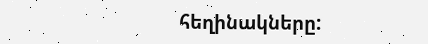հեղինակները: